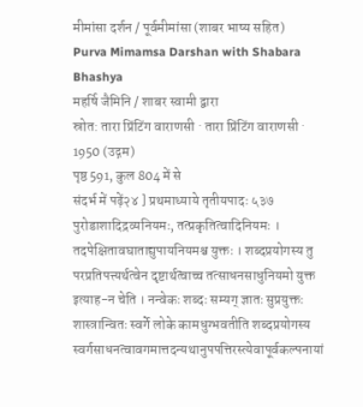मीमांसा दर्शन / पूर्वमीमांसा (शाबर भाष्य सहित)
Purva Mimamsa Darshan with Shabara Bhashya
महर्षि जैमिनि / शाबर स्वामी द्वारा
स्रोत: तारा प्रिंटिंग वाराणसी · तारा प्रिंटिंग वाराणसी · 1950 (उद्गम)
पृष्ठ 591, कुल 804 में से
संदर्भ में पढ़ें२४ ] प्रथमाध्याये तृतीयपादः ५३७ पुरोडाशादिद्रव्यनियमः, तत्प्रकृतित्वादिनियमः । तदपेक्षितावघाताद्युपायनियमश्च युक्तः । शब्दप्रयोगस्य तु परप्रतिपत्त्यर्थत्वेन दृष्टार्थत्वाच्च तत्साधनसाधुनियमो युक्त इत्याह-न चेति । नन्वेकः शब्दः सम्यग् ज्ञातः सुप्रयुक्तः शास्त्रान्वितः स्वर्गे लोके कामधुग्भवतीति शब्दप्रयोगस्य स्वर्गसाधनत्वावगमात्तदन्यथानुपपत्तिरस्त्येवापूर्वकल्पनायां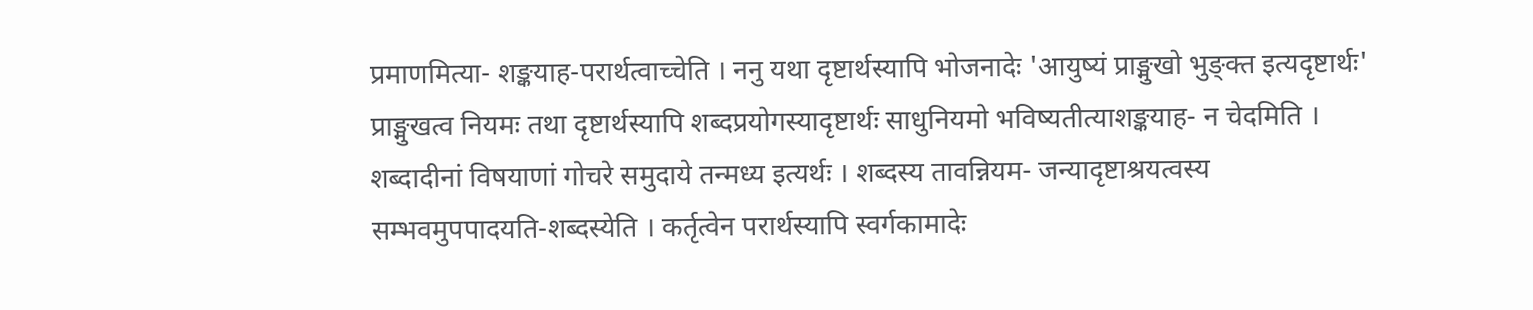प्रमाणमित्या- शङ्कयाह-परार्थत्वाच्चेति । ननु यथा दृष्टार्थस्यापि भोजनादेः 'आयुष्यं प्राङ्मुखो भुङ्क्त इत्यदृष्टार्थः' प्राङ्मुखत्व नियमः तथा दृष्टार्थस्यापि शब्दप्रयोगस्यादृष्टार्थः साधुनियमो भविष्यतीत्याशङ्कयाह- न चेदमिति । शब्दादीनां विषयाणां गोचरे समुदाये तन्मध्य इत्यर्थः । शब्दस्य तावन्नियम- जन्यादृष्टाश्रयत्वस्य सम्भवमुपपादयति-शब्दस्येति । कर्तृत्वेन परार्थस्यापि स्वर्गकामादेः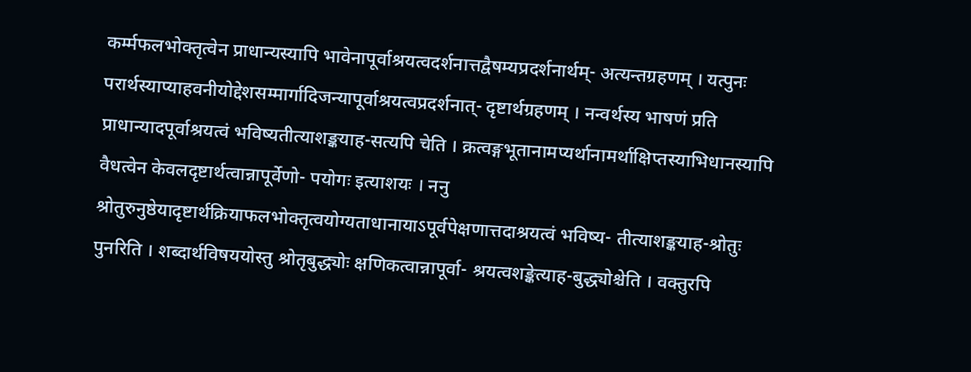कर्म्मफलभोक्तृत्वेन प्राधान्यस्यापि भावेनापूर्वाश्रयत्वदर्शनात्तद्वैषम्यप्रदर्शनार्थम्- अत्यन्तग्रहणम् । यत्पुनः परार्थस्याप्याहवनीयोद्देशसम्मार्गादिजन्यापूर्वाश्रयत्वप्रदर्शनात्- दृष्टार्थग्रहणम् । नन्वर्थस्य भाषणं प्रति प्राधान्यादपूर्वाश्रयत्वं भविष्यतीत्याशङ्कयाह-सत्यपि चेति । क्रत्वङ्गभूतानामप्यर्थानामर्थाक्षिप्तस्याभिधानस्यापि वैधत्वेन केवलदृष्टार्थत्वान्नापूर्वेणो- पयोगः इत्याशयः । ननु श्रोतुरुनुष्ठेयादृष्टार्थक्रियाफलभोक्तृत्वयोग्यताधानायाऽपूर्वपेक्षणात्तदाश्रयत्वं भविष्य- तीत्याशङ्कयाह-श्रोतुः पुनरिति । शब्दार्थविषययोस्तु श्रोतृबुद्ध्योः क्षणिकत्वान्नापूर्वा- श्रयत्वशङ्केत्याह-बुद्ध्योश्चेति । वक्तुरपि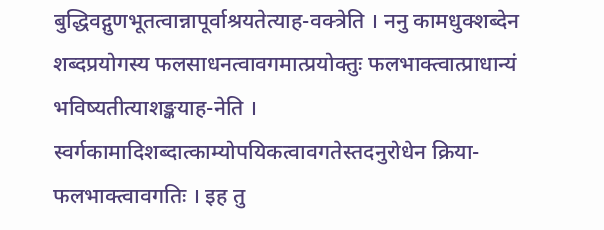बुद्धिवद्गुणभूतत्वान्नापूर्वाश्रयतेत्याह-वक्त्रेति । ननु कामधुक्शब्देन शब्दप्रयोगस्य फलसाधनत्वावगमात्प्रयोक्तुः फलभाक्त्वात्प्राधान्यं भविष्यतीत्याशङ्कयाह-नेति । स्वर्गकामादिशब्दात्काम्योपयिकत्वावगतेस्तदनुरोधेन क्रिया- फलभाक्त्वावगतिः । इह तु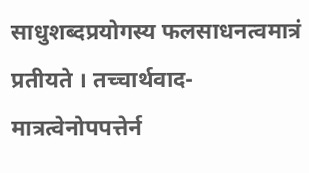साधुशब्दप्रयोगस्य फलसाधनत्वमात्रं प्रतीयते । तच्चार्थवाद- मात्रत्वेनोपपत्तेर्न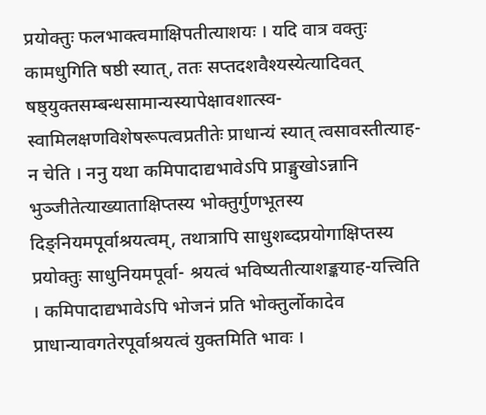प्रयोक्तुः फलभाक्त्वमाक्षिपतीत्याशयः । यदि वात्र वक्तुः कामधुगिति षष्ठी स्यात्, ततः सप्तदशवैश्यस्येत्यादिवत् षष्ठ्युक्तसम्बन्धसामान्यस्यापेक्षावशात्स्व- स्वामिलक्षणविशेषरूपत्वप्रतीतेः प्राधान्यं स्यात् त्वसावस्तीत्याह-न चेति । ननु यथा कमिपादाद्यभावेऽपि प्राङ्मुखोऽन्नानि भुञ्जीतेत्याख्याताक्षिप्तस्य भोक्तुर्गुणभूतस्य दिङ्नियमपूर्वाश्रयत्वम्, तथात्रापि साधुशब्दप्रयोगाक्षिप्तस्य प्रयोक्तुः साधुनियमपूर्वा- श्रयत्वं भविष्यतीत्याशङ्कयाह-यत्त्विति । कमिपादाद्यभावेऽपि भोजनं प्रति भोक्तुर्लोकादेव प्राधान्यावगतेरपूर्वाश्रयत्वं युक्तमिति भावः ।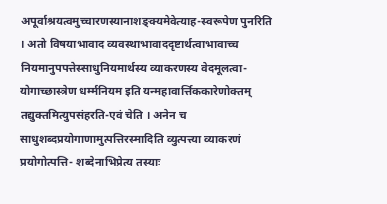अपूर्वाश्रयत्वमुच्चारणस्यानाशङ्क्यमेवेत्याह-स्वरूपेण पुनरिति । अतो विषयाभावाद व्यवस्थाभावाददृष्टार्थत्वाभावाच्च नियमानुपपत्तेस्साधुनियमार्थस्य व्याकरणस्य वेदमूलत्वा- योगाच्छास्त्रेण धर्म्मनियम इति यन्महावार्त्तिककारेणोक्तम् तद्युक्तमित्युपसंहरति-एवं चेति । अनेन च साधुशब्दप्रयोगाणामुत्पत्तिरस्मादिति व्युत्पत्त्या व्याकरणं प्रयोगोत्पत्ति- शब्देनाभिप्रेत्य तस्याः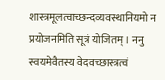शास्त्रमूलत्वाच्छन्दव्यवस्थानियमो न प्रयोजनमिति सूत्रं योजितम् । ननु स्वयमेवैतस्य वेदवच्छास्त्रत्वं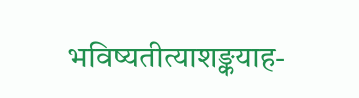भविष्यतीत्याशङ्कयाह-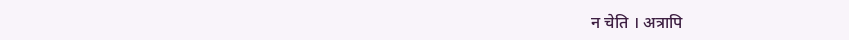न चेति । अत्रापि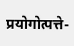प्रयोगोत्पत्ते-